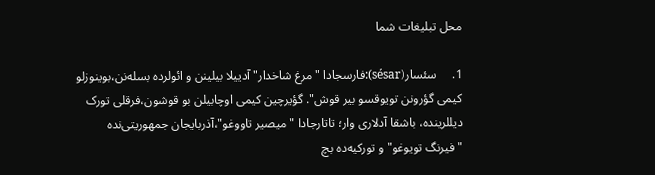محل تبلیغات شما

1.     سئسار(sésar):فارسجادا "مرغ شاخدار" آدییلا بیلینن و ائولرده بسله‌نن،بوینوزلو کیمی گؤرونن تویوقسو بیر قوش". گؤیرچین کیمی اوچابیلن بو قوشون،فرقلی تورک دیللرینده، باشقا آدلاری وار؛ تاتارجادا "میصیر تاووغو"،آذربایجان جمهوریتی‌نده "فیرنگ تویوغو" و تورکیه‌ده بچ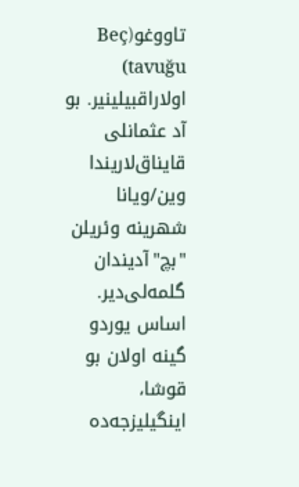تاووغو(Beç tavuğu) اولاراقبیلینیر. بو آد عثمانلی قایناق‌لاریندا وین/ویانا شهرینه وئریلن "بچ"آدیندان گلمه‌لی‌دیر. اساس یوردو گینه اولان بو قوشا، اینگیلیزجه‌ده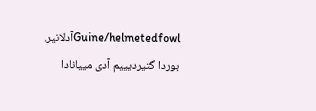Guine/helmetedfowlآدلانیر. بوردا گتیردیییم آدی مییانادا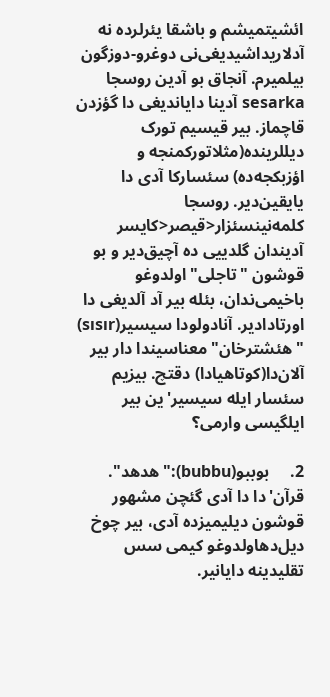ائشیتمیشم و باشقا یئرلرده نه آدلاریداشیدیغی‌نی دوغرو-دوزگون بیلمیرم. آنجاق بو آدین روسجا sesarka آدینا دایاندیغی دا گؤزدن قاچماز. بیر قیسیم تورک دیللرینده(مثلاتورکمنجه‌ و اؤزبکجه‌ده) سئسارکا آدی دا یایقین‌دیر. روسجا کلمه‌نینسئزار<قیصر<کایسر آدیندان گلدییی ده آچیق‌دیر و بو قوشون "تاجلی"اولدوغو باخیمی‌ندان، بئله بیر آد آلدیغی دا اورتادادیر. آنادولودا سیسیر(sısır) "هئشترخان" معناسیندا دار بیر آلان‌دا(کوتاهیادا) دقتچ. بیزیم سئسار ایله سیسیر'ین بیر ایلگیسی وارمی؟

2.     بوببو(bubbu):"هدهد". قرآن'دا دا آدی گئچن مشهور قوشون دیلیمیزده آدی، بیر چوخ دیل‌دهاولدوغو کیمی سس تقلیدینه دایانیر.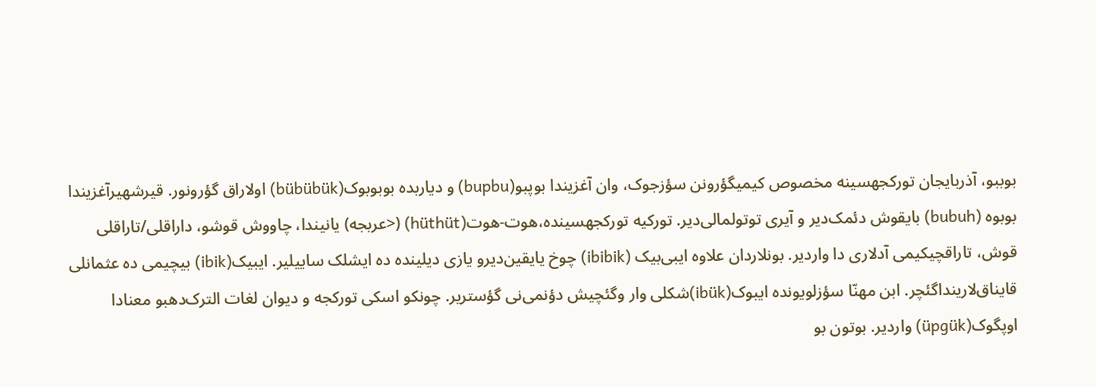بوببو، آذربایجان تورکجهسینه مخصوص کیمیگؤرونن سؤزجوک، وان آغزیندا بوپبو(bupbu) و دیاربده بوبوبوک(bübübük) اولاراق گؤرونور. قیرشهیرآغزیندا بوبوه (bubuh) بایقوش دئمک‌دیر و آیری توتولمالی‌دیر. تورکیه تورکجهسینده،هوت-هوت(hüthüt) (<عربجه) یانیندا، چاووش قوشو، داراقلی/تاراقلی قوش، تاراقچیکیمی آدلاری دا واردیر. بونلاردان علاوه ایبی‌بیک (ibibik) چوخ یایقین‌دیرو یازی دیلینده ده ایشلک ساییلیر. ایبیک(ibik) بیچیمی ده عثمانلی قایناق‌لارینداگئچر. ابن مهنّا سؤزلویونده ایبوک(ibük)شکلی وار وگئچیش دؤنمی‌نی گؤستریر. چونکو اسکی تورکجه و دیوان لغات الترک‌دهبو معنادا اوپگوک(üpgük) واردیر. بوتون بو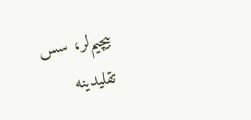بیچیم‌لر، سس تقلیدینه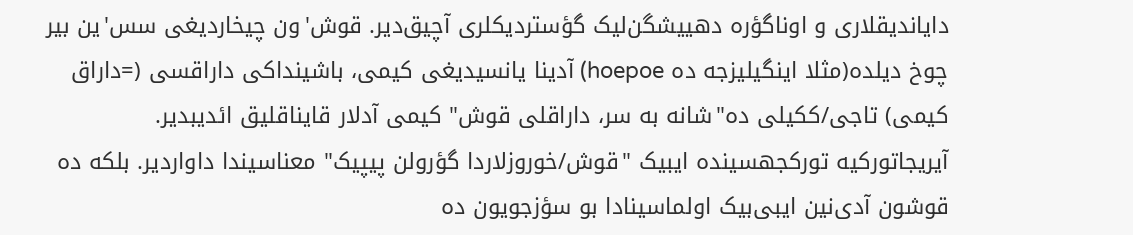دایاندیقلاری و اوناگؤره دهییشگن‌لیک گؤستردیکلری آچیق‌دیر. قوش'ون چیخاردیغی سس'ین بیر چوخ دیلده(مثلا اینگیلیزجه ده hoepoe) آدینا یانسیدیغی کیمی، باشینداکی داراقسی (=داراق کیمی) تاجی/ککیلی ده"شانه به سر، داراقلی قوش" کیمی آدلار قایناقلیق ائدیبدیر. آیریجاتورکیه تورکجهسینده ایبیک "قوش/خوروزلاردا گؤرولن پیپیک" معناسیندا داواردیر. بلکه ‌ده قوشون آدی‌نین ایبی‌بیک اولماسینادا بو سؤزجویون ده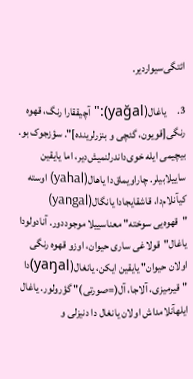ائتگی‌سیواردیر.

3.     یاغال(yağal):"آچیققارا رنگ، قهوه رنگی[قویون، گئچی و بنزرلرینده]". سؤزجوک بو. بیچیمی ایله خوی‌داندرلنمیش‌دیر، اما یایقین ساییلابیلر. چاراویماق‌دا یاهال(yahal) اوسته کیآنلام‌دا، قاشقایجادا یانگال(yangal) "قهوه‌یی سوخته" معناسییلا موجوددور. آنادولودا یاغال"قولاغی ساری حیوان، اوزو قهوه رنگی اولان حیوان" یایقین ایکن، یانغال(yaŋal)دا "قیرمیزی، آلاجا، آل(=صورتی)" گؤرولور. یاغال ایلهآنلامداش اولان یانغال دا دنیزلی و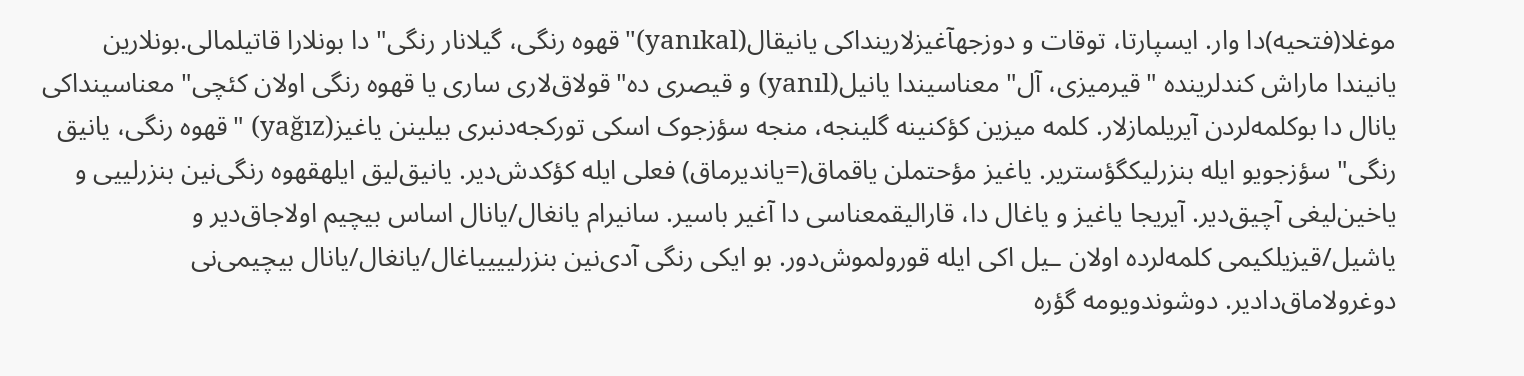موغلا(فتحیه)دا وار. ایسپارتا، توقات و دوزجهآغیزلارینداکی یانیقال(yanıkal)"قهوه‌ رنگی، گیلانار رنگی" دا بونلارا قاتیلمالی.بونلارین یانیندا ماراش کندلرینده "قیرمیزی، آل" معناسیندا یانیل(yanıl) و قیصری ده"قولاق‌لاری ساری یا قهوه رنگی اولان کئچی" معناسینداکی یانال دا بوکلمه‌لردن آیریلمازلار. کلمه میزین کؤکنینه گلینجه، منجه سؤزجوک اسکی تورکجه‌دنبری بیلینن یاغیز(yağız) "قهوه رنگی، یانیق رنگی" سؤزجویو ایله بنزرلیکگؤستریر. یاغیز مؤحتملن یاقماق(=یاندیرماق) فعلی ایله کؤکدش‌دیر. یانیق‌لیق ایلهقهوه رنگی‌نین بنزرلییی و یاخین‌لیغی آچیق‌دیر. آیریجا یاغیز و یاغال دا، قارالیقمعناسی دا آغیر باسیر. سانیرام یانغال/یانال اساس بیچیم اولاجاق‌دیر و یاشیل/قیزیلکیمی کلمه‌لرده اولان ـیل اکی ایله قورولموش‌دور. بو ایکی رنگی آدی‌نین بنزرلییییاغال/یانغال/یانال بیچیمی‌نی دوغرولاماق‌دادیر. دوشوندویومه گؤره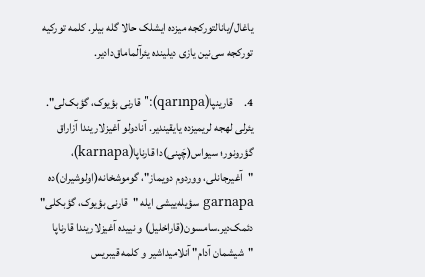یاغال/یانالتورکجه‌ میزده ایشلک حالا گله بیلر. کلمه تورکیه تورکجه سی‌نین یازی دیلینده یئرآلماماق‌دادیر.

4.     قارینپا(qarınpa):"قارنی بؤیوک، گؤبک‌لی". یئرلی لهجه لریمیزده یایقیندیر. آنادولو آغیزلاریندا آزاراق گؤرونور؛ سیواس(چَپنی)دا قارناپا(karnapa)، "آغیرجانلی، ووردوم دویماز"، گوموشخانه(اولوشیران)ده garnapa سؤیله‌ییشی ایله "قارنی بؤیوک، گؤبکلی" دئمک‌دیر.سامسون(قاراخلیل) و نییده آغیزلاریندا قارناپا "شیشمان آدام" آنلامیداشیر و کلمه قیبریس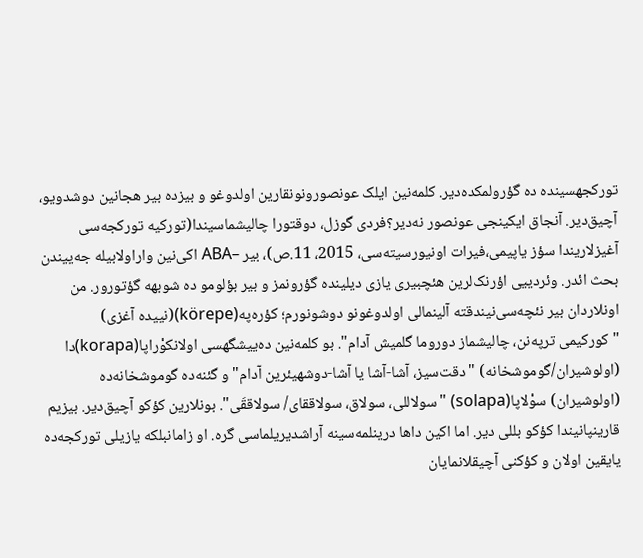تورکجهسینده ده گؤرولمکده‌دیر. کلمه‌نین ایلک عونصورونونقارین اولدوغو و بیزده بیر هجانین دوشدویو، آچیق‌دیر. آنجاق ایکینجی عونصور نه‌دیر؟فردی گوزل، دوقتورا چالیشماسیندا(تورکیه تورکجه‌سی آغیزلاریندا سؤز یاپیمی،فیرات اونیورسیته‌سی، 2015، 11.ص)، بیر –ABA اکی‌نین واراولابیله جه‌‌ییندن بحث ائدر. وئردییی اؤرنک‌لرین هئچبیری یازی دیلینده گؤرونمز و بیر بؤلومو ده شوبهه گؤتورور. من اونلاردان بیر نئچه‌سی‌نیندقته آلینمالی اولدوغونو دوشونورم؛ کؤره‌په(körepe)(نییده آغزی) "کورکیمی ترپه‌نن، چالیشماز دوروما گلمیش آدام". بو کلمه‌نین ده‌ییشگهسی اولانکوْراپا(korapa)دا (اولوشیران/گوموشخانه) "دقت‌سیز، آشا-آشا یا آشا-دوشهیئرین آدام" و گئنه‌ده گوموشخانه‌ده (اولوشیران) سوْلاپا(solapa) "سولاللی، سولاق، سولاققای/ سولاققَی". بونلارین کؤکو آچیق‌دیر. بیزیم قارینپانیندا کؤکو بللی دیر. اما اکین داها درینلمه‌‌سینه آراشدیریلماسی گره‌. او زامانبلکه یازیلی تورکجه‌ده یایقین اولان و کؤکنی آچیقلانمایان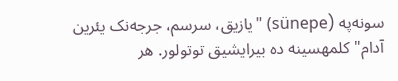سونه‌په (sünepe) "یازیق، سرسم، جرجه‌نک یئرین آدام" کلمهسینه ده بیرایشیق توتولور. هر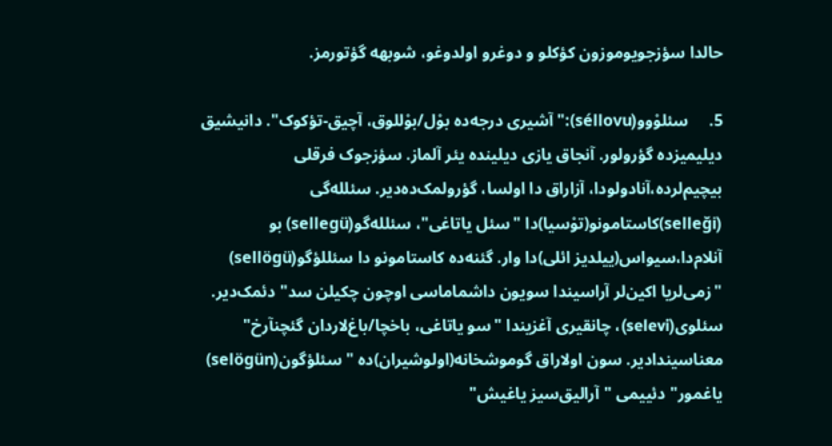حال‍دا سؤزجویوموزون کؤکلو و دوغرو اولدوغو، شوبهه گؤتورمز.

5.     سئلوْوو(séllovu):"آشیری درجه‌ده بوْل/بوْللوق، آچیق-تؤکوک". دانیشیق دیلیمیزده گؤرولور. آنجاق یازی دیلینده یئر آلماز. سؤزجوک فرقلی بیچیم‌لرده،آنادولودا، آزاراق دا اولسا، گؤرولمک‌ده‌دیر. سئلله‌گی (selleği)کاستامونو(توْسیا)دا "سئل یاتاغی"، سئلله‌گو(sellegü) بو آنلام‌دا،سیواس(ییلدیز ائلی)دا وار. گئنه‌ده کاستامونو دا سئللؤگو(sellögü) "زمی‌لریا اکین‌لر آراسیندا سویون داشماماسی اوچون چکیلن سد" دئمک‌دیر. سئلوی(selevi)، چانقیری آغزیندا "سو یاتاغی، باخچا/باغ‌لاردان گئچنآرخ" معناسیندادیر. سون اولاراق گوموشخانه(اولوشیران)ده "سئلؤگون(selögün) یاغمور" دئییمی "آرالیق‌سیز یاغیش"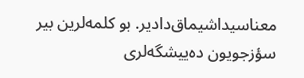معناسیداشیماق‌دادیر. بو کلمه‌لرین بیر سؤزجویون ده‌ییشگه‌لری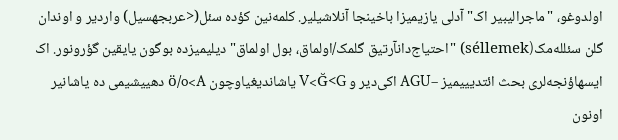اولدوغو، "ماجرالیبیر اک" آدلی یازیمیزا باخینجا آنلاشیلیر. کلمه‌نین کؤده سئل(<عربجهسیل) واردیر و اوندان گلن سئلله‌مک(séllemek) "احتیاج‌دانآرتیق گلمک/اولماق، بول اولماق" دیلیمیزده بوگون یایقین گؤرونور. اک ایسهاؤنجه‌لری بحث ائتدیییمیز –AGU اکی‌دیر و V<Ğ<G یاشاندیغیاوچون ö/o<A دهییشیمی ده یاشانیر اونون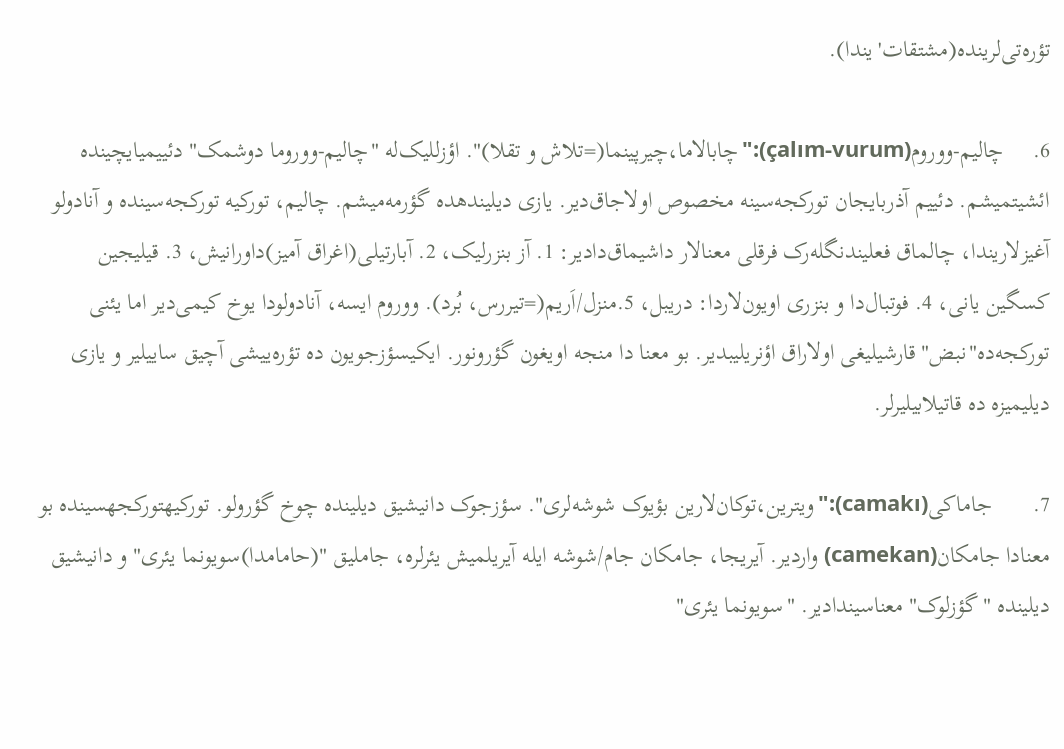تؤره‌تی‌لرینده(مشتقات'یندا).

6.     چالیم-ووروم(çalım-vurum):"چابالاما،چیرپینما(=تلاش و تقلا)". اؤزللیک‌له "چالیم-ووروما دوشمک" دئییمیایچینده ائشیتمیشم. دئییم آذربایجان تورکجه‌سینه مخصوص اولاجاق‌دیر. یازی دیلیندهده گؤرمه‌میشم. چالیم، تورکیه تورکجه‌سینده و آنادولو آغیزلاریندا، چالماق فعلیندنگله‌رک فرقلی معنالار داشیماق‌دادیر: 1. آز بنزرلیک، 2. آبارتیلی(اغراق آمیز)داورانیش، 3. قیلیجین کسگین یانی، 4. فوتبال‌دا و بنزری اویون‌لاردا: دریبل، 5.منزل/اَریم(=تیررس، بُرد). ووروم ایسه، آنادولودا یوخ کیمی‌دیر اما یئنی تورکجه‌ده"نبض" قارشیلیغی اولاراق اؤنریلیبدیر. بو معنا دا منجه اویغون گؤرونور. ایکیسؤزجویون‌ ده تؤره‌ییشی آچیق ساییلیر و یازی دیلیمیزه ده قاتیلابیلیرلر.

7.       جاماکی(camakı):"ویترین،توکان‌لارین بؤیوک شوشه‌لری". سؤزجوک دانیشیق دیلینده چوخ گؤرولو. تورکیهتورکجهسینده بو معنادا جامکان(camekan) واردیر. آیریجا، جامکان جام/شوشه ایله آیریلمیش یئرلره، جاملیق "(حامامدا)سویونما یئری" و دانیشیق دیلینده "گؤزلوک" معناسیندادیر. "سویونما یئری"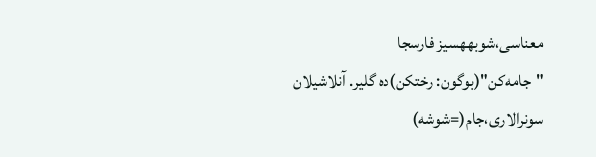معناسی،شوبههسیز فارسجا "جامه‌کن"(بوگون: رختکن)ده گلیر. آنلاشیلان سونرالاری،جام(=شوشه)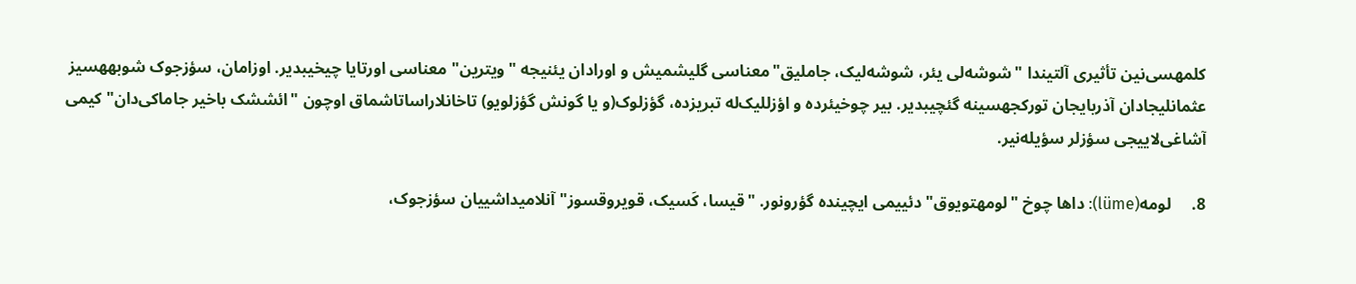کلمهسی‌نین تأثیری آلتیندا "شوشه‌لی یئر، شوشه‌لیک، جاملیق"معناسی گلیشمیش و اورادان یئنیجه "ویترین" معناسی اورتایا چیخیبدیر. اوزامان، سؤزجوک شوبههسیز عثمانلیجادان آذربایجان تورکجهسینه گئچیبدیر. بیر چوخیئرده و اؤزللیک‌له تبریزده، گؤزلوک(و یا گونش گؤزلویو) تاخانلاراساتاشماق اوچون "ائششک باخیر جاماکی‌دان" کیمی آشاغی‌لاییجی سؤزلر سؤیله‌نیر.

8.     لومه(lüme): داها چوخ "لومهتویوق" دئییمی ایچینده گؤرونور. "قیسا، کَسیک، قویروقسوز" آنلامیداشییان سؤزجوک،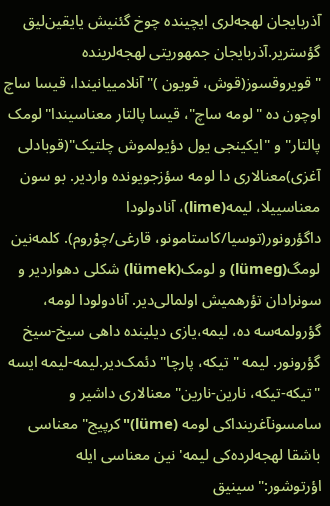آذربایجان لهجه‌لری ایچینده چوخ گئنیش یایقین‌لیق گؤستریر.آذربایجان جمهوریتی لهجه‌لرینده "قویروقسوز(قوش، قویون )" آنلامییانیندا، قیسا ساچ اوچون ده "لومه ساچ"، قیسا پالتار معناسیندا"لومک پالتار" و "ایکینجی یول دؤیولموش چلتیک"(قوبادلی آغزی)معنالاری دا لومه سؤزجویونده واردیر. بو سون معناسییلا، لیمه(lime)، آنادولودا داگؤرونور(توسیا/کاستامونو، قارغی/چوْروم). کلمه‌نین لومگ(lümeg) و لومک(lümek) شکلی دهواردیر و سونرادان تؤرهمیش اولمالی‌دیر. آنادولودا لومه، گؤرولمه‌سه ده، لیمه،یازی دیلینده داهی سیخ-سیخ گؤرونور. لیمه "تیکه، پارچا" دئمک‌دیر.لیمه-لیمه ایسه "تیکه-تیکه، نارین-نارین" معنالاری داشیر و سامسونآغرینداکی لومه (lüme)"کرپیج" معناسی باشقا لهجه‌لرده‌کی لیمه'نین معناسی ایله اؤرتوشور:"سینیق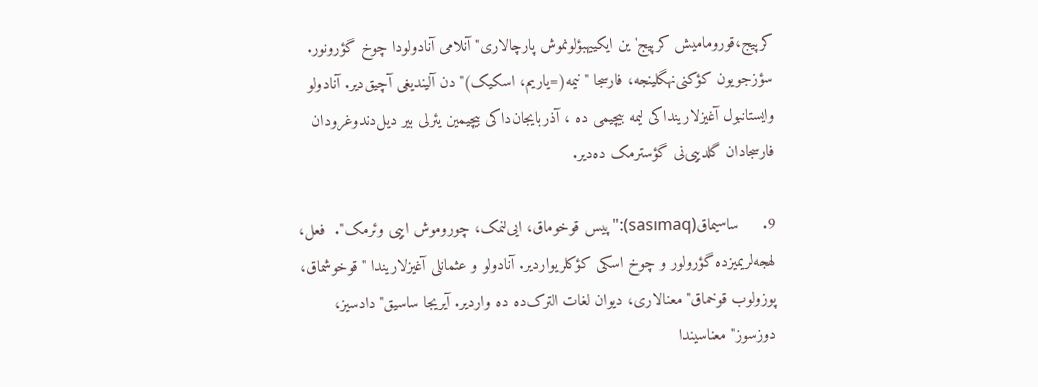کرپیج،قورومامیش کرپیج'ین ایکییهبؤلونموش پارچالاری" آنلامی آنادولودا چوخ گؤرونور. سؤزجویون کؤکنی‌نهگلینجه، فارسجا "نیمه(=یاریم، اسکیک)"دن آلیندیغی آچیق‌دیر. آنادولو وایستانبول آغیزلارینداکی لیمه بیچیمی ده ، آذربایجان‌داکی بیچیمین یئرلی بیر دیل‌دندوغرودان فارسجادان گلدییی‌نی گؤسترمک‌ ده‌دیر.

9.     ساسیماق(sasımaq):"پیس قوخوماق، ایی‌لنمک، چوروموش اییی وئرمک".  فعل، لهجه‌لریمیزده گؤرولور و چوخ اسکی کؤکلریواردیر. آنادولو و عثمانلی آغیزلاریندا "قوخوشماق، پوزولوب قوخماق"معنالاری، دیوان لغات الترک‌ده ده واردیر. آیریجا ساسیق"دادسیز، دوزسوز" معناسیندا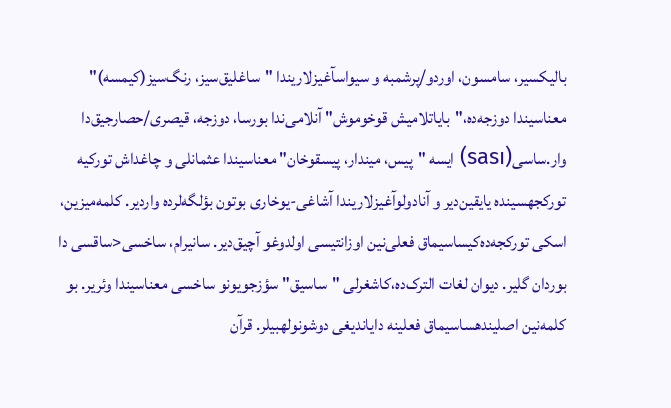بالیکسیر، سامسون، اوردو/پرشمبه و سیواسآغیزلاریندا "ساغلیق‌سیز، رنگ‌سیز(کیمسه)" معناسیندا دوزجه‌ده،"بایاتلامیش قوخوموش" آنلامی‌ندا بورسا، دوزجه، قیصری/حصارجیق‌دا وار.ساسی(sası) ایسه "پیس، میندار، پیسقوخان" معناسیندا عثمانلی و چاغداش تورکیه تورکجهسینده یایقین‌دیر و آنادولوآغیزلاریندا آشاغی-یوخاری بوتون بؤلگه‌لرده واردیر. کلمه‌میزین، اسکی تورکجه‌ده‌کیساسیماق فعلی‌نین اوزانتیسی اولدوغو آچیق‌دیر. سانیرام، ساخسی<ساقسی دا بوردان گلیر. دیوان لغات الترک‌ده،کاشغرلی "ساسیق" سؤزجویونو ساخسی معناسیندا وئریر. بو کلمه‌نین اصلیندهساسیماق فعلینه دایاندیغی دوشونولهبیلر. قرآن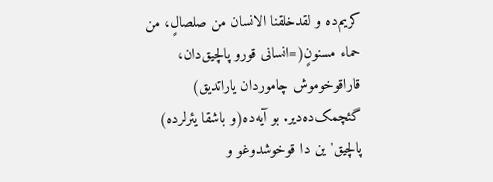کریم‌ده و لقدخلقنا الانسان من صلصالٍ، من حماء مسنونٍ(=انسانی قورو پالچیق‌دان، قاراقوخوموش چاموردان یاراتدیق) گئچمک‌ده‌دیر. بو آیه‌ده(و باشقا یئرلرده) پالچیق'ین دا قوخوشدوغو و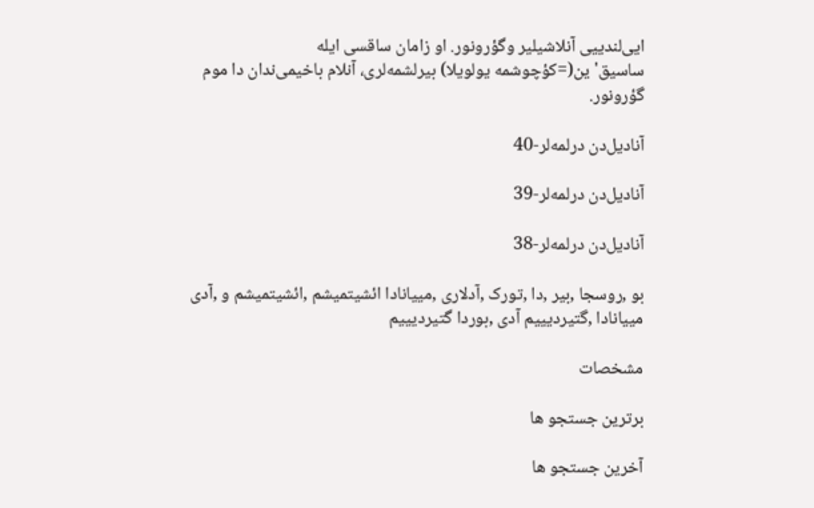ایی‌لندییی‌ آنلاشیلیر وگؤرونور. او زامان ساقسی ایله ساسیق'ین(=کؤچوشمه یولویلا) بیرلشمه‌لری، آنلام باخیمی‌ندان دا موم گؤرونور.

آنادیل‌دن درلمه‌لر-40

آنادیل‌دن درلمه‌لر-39

آنادیل‌دن درلمه‌لر-38

بو ,روسجا ,بیر ,دا ,تورک ,آدلاری ,مییانادا ائشیتمیشم ,ائشیتمیشم و ,آدی مییانادا ,گتیردیییم آدی ,بوردا گتیردیییم

مشخصات

برترین جستجو ها

آخرین جستجو ها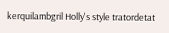kerquilambgril Holly's style tratordetat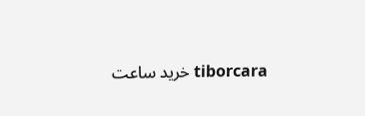tiborcara خرید ساعت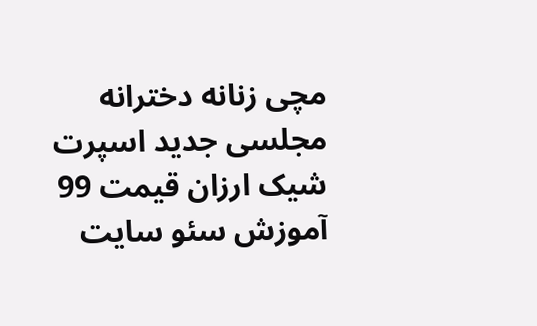مچی زنانه دخترانه مجلسی جدید اسپرت شیک ارزان قیمت 99 آموزش سئو سایت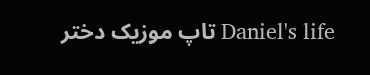Daniel's life تاپ موزیک دختر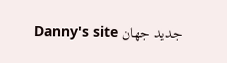جدید جهان Danny's site